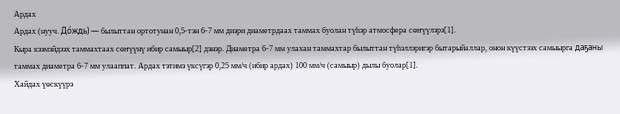Ардах
Ардах (нууч. До́ждь) — былыттан ортотунан 0,5-тэн 6-7 мм диэри диаметрдаах таммах буолан түһэр атмосфера сөҥүүлэрэ[1].
Кыра кээмэйдээх таммахтаах сөҥүүнү ибир самыыр[2] дэнэр. Диаметра 6-7 мм улахан таммахтар былыттан түһэллэригэр бытарыйаллар, онон күүстээх самыырга даҕаны таммах диаметра 6-7 мм улааппат. Ардах тэтимэ үксүгэр 0,25 мм/ч (ибир ардах) 100 мм/ч (самыыр) дылы буолар[1].
Хайдах үөскүүрэ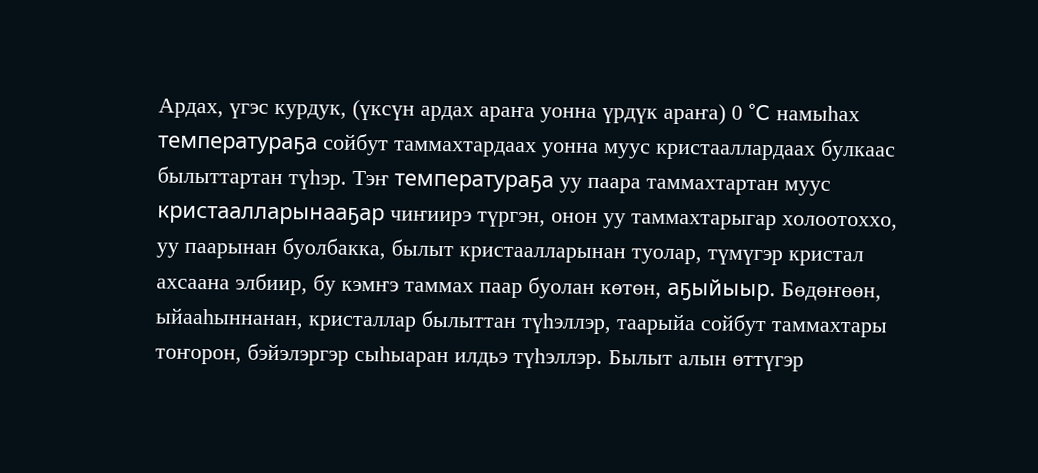Ардах, үгэс курдук, (үксүн ардах араҥа уонна үрдүк араҥа) 0 °C намыһах температураҕа сойбут таммахтардаах уонна муус кристааллардаах булкаас былыттартан түһэр. Тэҥ температураҕа уу паара таммахтартан муус кристаалларынааҕар чиҥиирэ түргэн, онон уу таммахтарыгар холоотоххо, уу паарынан буолбакка, былыт кристаалларынан туолар, түмүгэр кристал ахсаана элбиир, бу кэмҥэ таммах паар буолан көтөн, аҕыйыыр. Бөдөҥөөн, ыйааһыннанан, кристаллар былыттан түһэллэр, таарыйа сойбут таммахтары тоҥорон, бэйэлэргэр сыһыаран илдьэ түһэллэр. Былыт алын өттүгэр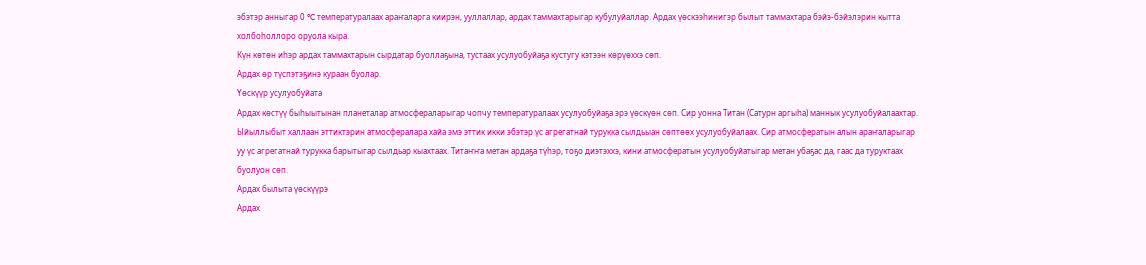эбэтэр анныгар 0 °C температуралаах араҥаларга киирэн, ууллаллар, ардах таммахтарыгар кубулуйаллар. Ардах үөскээһинигэр былыт таммахтара бэйэ-бэйэлэрин кытта холбоһоллоро оруола кыра.
Күн көтөн иһэр ардах таммахтарын сырдатар буоллаҕына, тустаах усулуобуйаҕа кустугу кэтээн көрүөххэ сөп.
Ардах өр түспэтэҕинэ кураан буолар.
Үөскүүр усулуобуйата
Ардах көстүү быһыытынан планеталар атмосфераларыгар чопчу температуралаах усулуобуйаҕа эрэ үөскүөн сөп. Сир уонна Титан (Сатурн аргыһа) маннык усулуобуйалаахтар. Ыйыллыбыт халлаан эттиктэрин атмосфералара хайа эмэ эттик икки эбэтэр үс агрегатнай турукка сылдьыан сөптөөх усулуобуйалаах. Сир атмосфератын алын араҥаларыгар уу үс агрегатнай турукка барытыгар сылдьар кыахтаах. Титаҥҥа метан ардаҕа түһэр, тоҕо диэтэххэ, кини атмосфератын усулуобуйатыгар метан убаҕас да, гаас да туруктаах буолуон сөп.
Ардах былыта үөскүүрэ
Ардах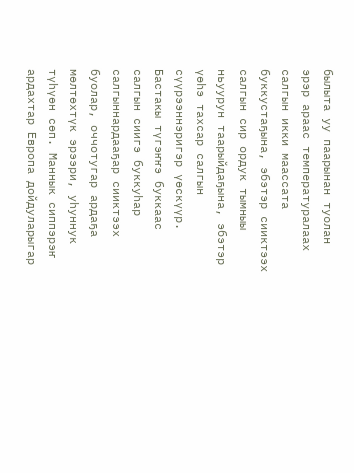былыта уу паарынан туолан эрэр араас температуралаах салгын икки маассата буккустаҕына, эбэтэр сииктээх салгын сир ордук тымныы ньуурун таарыйдаҕына, эбэтэр үөһэ тахсар салгын сүүрээннэригэр үөскүүр. Бастакы түгэҥҥэ буккаас салгын сиигэ буккуһар салгыннардааҕар сииктээх буолар, оччотугар ардаҕа мөлтөхтүк эрээри, уһуннук түһүөн сөп. Маннык сиппэрэҥ ардахтар Европа дойдуларыгар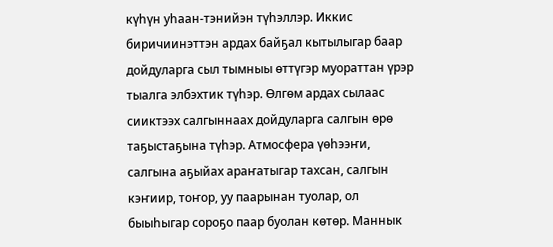күһүн уһаан-тэнийэн түһэллэр. Иккис биричиинэттэн ардах байҕал кытылыгар баар дойдуларга сыл тымныы өттүгэр муораттан үрэр тыалга элбэхтик түһэр. Өлгөм ардах сылаас сииктээх салгыннаах дойдуларга салгын өрө таҕыстаҕына түһэр. Атмосфера үөһээҥи, салгына аҕыйах араҥатыгар тахсан, салгын кэҥиир, тоҥор, уу паарынан туолар, ол быыһыгар сороҕо паар буолан көтөр. Маннык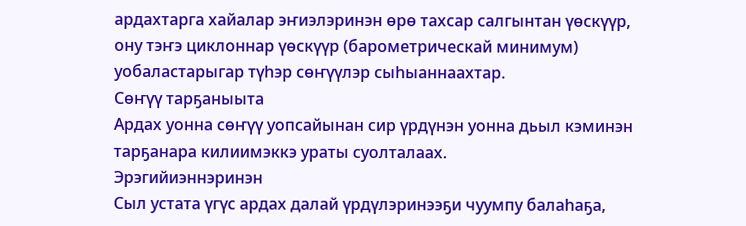ардахтарга хайалар эҥиэлэринэн өрө тахсар салгынтан үөскүүр, ону тэҥэ циклоннар үөскүүр (барометрическай минимум) уобаластарыгар түһэр сөҥүүлэр сыһыаннаахтар.
Сөҥүү тарҕаныыта
Ардах уонна сөҥүү уопсайынан сир үрдүнэн уонна дьыл кэминэн тарҕанара килиимэккэ ураты суолталаах.
Эрэгийиэннэринэн
Сыл устата үгүс ардах далай үрдүлэринээҕи чуумпу балаһаҕа,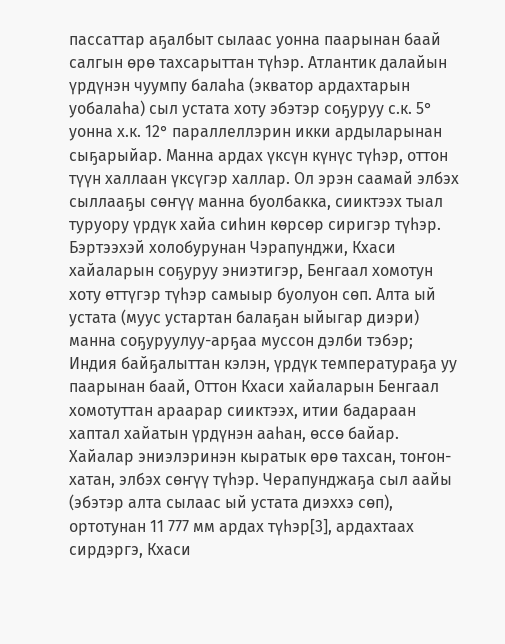пассаттар аҕалбыт сылаас уонна паарынан баай салгын өрө тахсарыттан түһэр. Атлантик далайын үрдүнэн чуумпу балаһа (экватор ардахтарын уобалаһа) сыл устата хоту эбэтэр соҕуруу с.к. 5° уонна х.к. 12° параллеллэрин икки ардыларынан сыҕарыйар. Манна ардах үксүн күнүс түһэр, оттон түүн халлаан үксүгэр халлар. Ол эрэн саамай элбэх сыллааҕы сөҥүү манна буолбакка, сииктээх тыал туруору үрдүк хайа сиһин көрсөр сиригэр түһэр. Бэртээхэй холобурунан Чэрапунджи, Кхаси хайаларын соҕуруу эниэтигэр, Бенгаал хомотун хоту өттүгэр түһэр самыыр буолуон сөп. Алта ый устата (муус устартан балаҕан ыйыгар диэри) манна соҕуруулуу-арҕаа муссон дэлби тэбэр; Индия байҕалыттан кэлэн, үрдүк температураҕа уу паарынан баай, Оттон Кхаси хайаларын Бенгаал хомотуттан араарар сииктээх, итии бадараан хаптал хайатын үрдүнэн ааһан, өссө байар. Хайалар эниэлэринэн кыратык өрө тахсан, тоҥон-хатан, элбэх сөҥүү түһэр. Черапунджаҕа сыл аайы (эбэтэр алта сылаас ый устата диэххэ сөп), ортотунан 11 777 мм ардах түһэр[3], ардахтаах сирдэргэ, Кхаси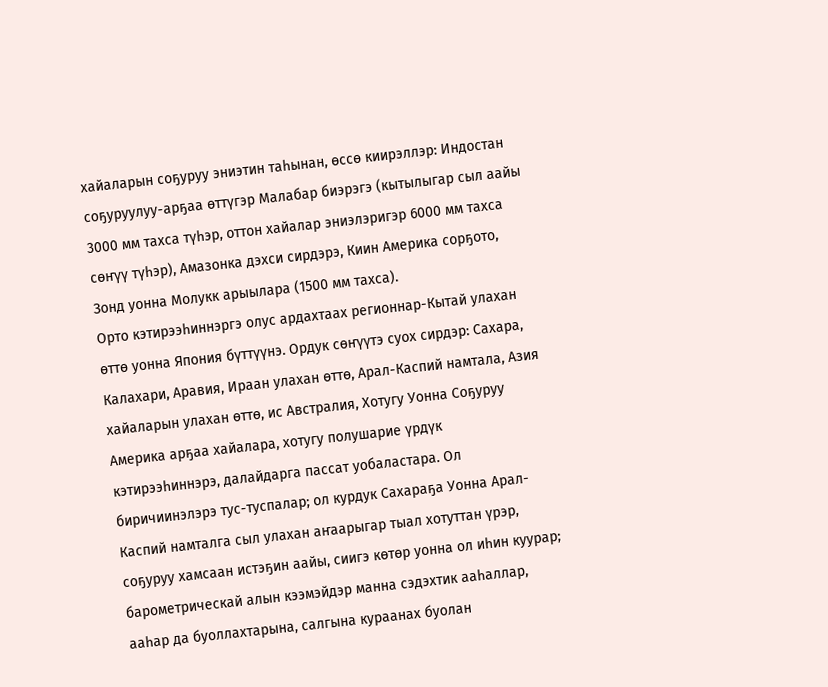хайаларын соҕуруу эниэтин таһынан, өссө киирэллэр: Индостан соҕуруулуу-арҕаа өттүгэр Малабар биэрэгэ (кытылыгар сыл аайы 3000 мм тахса түһэр, оттон хайалар эниэлэригэр 6000 мм тахса сөҥүү түһэр), Амазонка дэхси сирдэрэ, Киин Америка сорҕото, Зонд уонна Молукк арыылара (1500 мм тахса).
Орто кэтирээһиннэргэ олус ардахтаах регионнар-Кытай улахан өттө уонна Япония бүттүүнэ. Ордук сөҥүүтэ суох сирдэр: Сахара, Калахари, Аравия, Ираан улахан өттө, Арал-Каспий намтала, Азия хайаларын улахан өттө, ис Австралия, Хотугу Уонна Соҕуруу Америка арҕаа хайалара, хотугу полушарие үрдүк кэтирээһиннэрэ, далайдарга пассат уобаластара. Ол биричиинэлэрэ тус-туспалар; ол курдук Сахараҕа Уонна Арал-Каспий намталга сыл улахан аҥаарыгар тыал хотуттан үрэр, соҕуруу хамсаан истэҕин аайы, сиигэ көтөр уонна ол иһин куурар; барометрическай алын кээмэйдэр манна сэдэхтик ааһаллар, ааһар да буоллахтарына, салгына кураанах буолан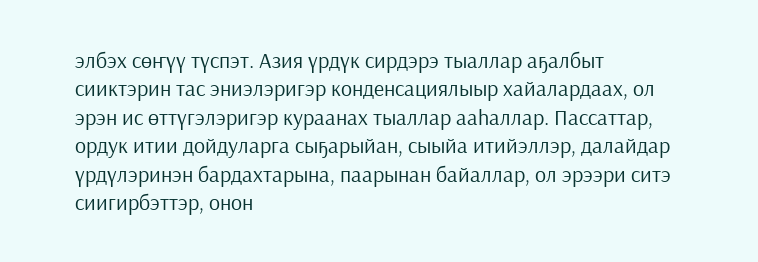элбэх сөҥүү түспэт. Азия үрдүк сирдэрэ тыаллар аҕалбыт сииктэрин тас эниэлэригэр конденсациялыыр хайалардаах, ол эрэн ис өттүгэлэригэр кураанах тыаллар ааһаллар. Пассаттар, ордук итии дойдуларга сыҕарыйан, сыыйа итийэллэр, далайдар үрдүлэринэн бардахтарына, паарынан байаллар, ол эрээри ситэ сиигирбэттэр, онон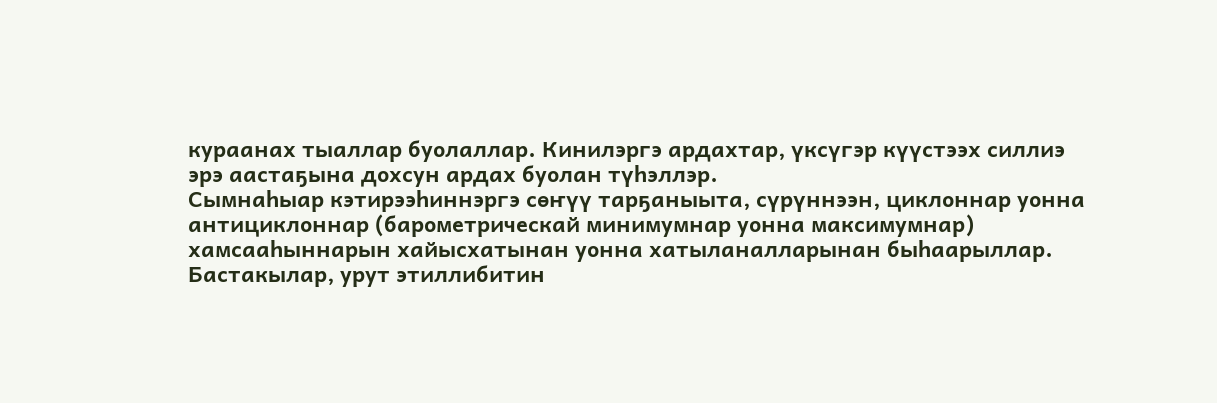кураанах тыаллар буолаллар. Кинилэргэ ардахтар, үксүгэр күүстээх силлиэ эрэ аастаҕына дохсун ардах буолан түһэллэр.
Сымнаһыар кэтирээһиннэргэ сөҥүү тарҕаныыта, сүрүннээн, циклоннар уонна антициклоннар (барометрическай минимумнар уонна максимумнар) хамсааһыннарын хайысхатынан уонна хатыланалларынан быһаарыллар. Бастакылар, урут этиллибитин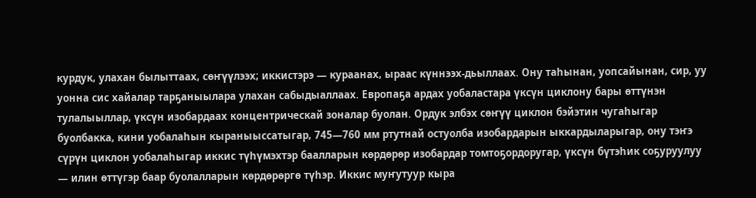курдук, улахан былыттаах, сөҥүүлээх; иккистэрэ — кураанах, ыраас күннээх-дьыллаах. Ону таһынан, уопсайынан, сир, уу уонна сис хайалар тарҕаныылара улахан сабыдыаллаах. Европаҕа ардах уобаластара үксүн циклону бары өттүнэн тулалыыллар, үксүн изобардаах концентрическай зоналар буолан. Ордук элбэх сөҥүү циклон бэйэтин чугаһыгар буолбакка, кини уобалаһын кыраныыссатыгар, 745—760 мм ртутнай остуолба изобардарын ыккардыларыгар, ону тэҥэ сүрүн циклон уобалаһыгар иккис түһүмэхтэр баалларын көрдөрөр изобардар томтоҕордоругар, үксүн бүтэһик соҕуруулуу — илин өттүгэр баар буолалларын көрдөрөргө түһэр. Иккис муҥутуур кыра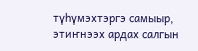түһүмэхтэргэ самыыр, этиҥнээх ардах салгын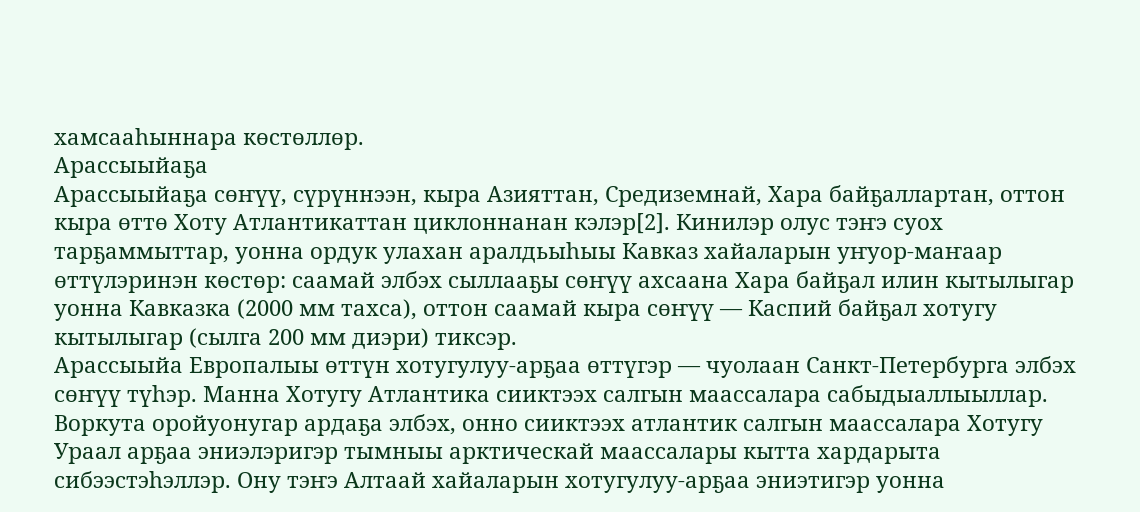хамсааһыннара көстөллөр.
Арассыыйаҕа
Арассыыйаҕа сөҥүү, сүрүннээн, кыра Азияттан, Средиземнай, Хара байҕаллартан, оттон кыра өттө Хоту Атлантикаттан циклоннанан кэлэр[2]. Кинилэр олус тэҥэ суох тарҕаммыттар, уонна ордук улахан аралдьыһыы Кавказ хайаларын уҥуор-маҥаар өттүлэринэн көстөр: саамай элбэх сыллааҕы сөҥүү ахсаана Хара байҕал илин кытылыгар уонна Кавказка (2000 мм тахса), оттон саамай кыра сөҥүү — Каспий байҕал хотугу кытылыгар (сылга 200 мм диэри) тиксэр.
Арассыыйа Европалыы өттүн хотугулуу-арҕаа өттүгэр — чуолаан Санкт-Петербурга элбэх сөҥүү түһэр. Манна Хотугу Атлантика сииктээх салгын маассалара сабыдыаллыыллар. Воркута оройуонугар ардаҕа элбэх, онно сииктээх атлантик салгын маассалара Хотугу Ураал арҕаа эниэлэригэр тымныы арктическай маассалары кытта хардарыта сибээстэһэллэр. Ону тэҥэ Алтаай хайаларын хотугулуу-арҕаа эниэтигэр уонна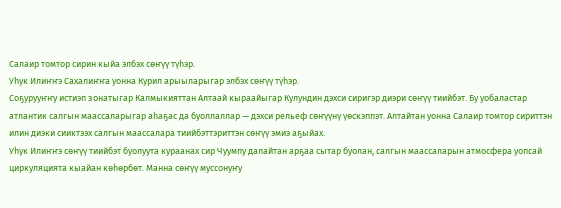Салаир томтор сирин кыйа элбэх сөҥүү түһэр.
Уһук Илиҥҥэ Сахалиҥҥа уонна Курил арыыларыгар элбэх сөҥүү түһэр.
Соҕурууҥҥу истиэп зонатыгар Калмыкияттан Алтаай кыраайыгар Кулундин дэхси сиригэр диэри сөҥүү тиийбэт. Бу уобаластар атлантик салгын маассаларыгар аһаҕас да буоллаллар — дэхси рельеф сөҥүүнү үөскэппэт. Алтайтан уонна Салаир томтор сириттэн илин диэки сииктээх салгын маассалара тиийбэттэриттэн сөҥүү эмиэ аҕыйах.
Уһук Илиҥҥэ сөҥүү тиийбэт буолуута кураанах сир Чуумпу далайтан арҕаа сытар буолан, салгын маассаларын атмосфера уопсай циркуляцията кыайан көһөрбөт. Манна сөҥүү муссонуҥу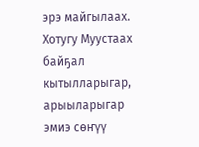эрэ майгылаах.
Хотугу Муустаах байҕал кытылларыгар, арыыларыгар эмиэ сөҥүү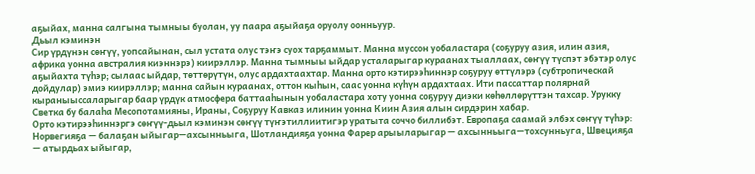аҕыйах, манна салгына тымныы буолан, уу паара аҕыйаҕа оруолу оонньуур.
Дьыл кэминэн
Сир үрдүнэн сөҥүү, уопсайынан, сыл устата олус тэҥэ суох тарҕаммыт. Манна муссон уобаластара (соҕуруу азия, илин азия, африка уонна австралия киэннэрэ) киирэллэр. Манна тымныы ыйдар усталарыгар кураанах тыаллаах, сөҥүү түспэт эбэтэр олус аҕыйахта түһэр; сылаас ыйдар, төттөрүтүн, олус ардахтаахтар. Манна орто кэтирээһиннэр соҕуруу өттүлэрэ (субтропическай дойдулар) эмиэ киирэллэр; манна сайын кураанах, оттон кыһын, саас уонна күһүн ардахтаах. Ити пассаттар полярнай кыраныыссаларыгар баар үрдүк атмосфера баттааһынын уобаластара хоту уонна соҕуруу диэки көһөллөрүттэн тахсар. Урукку Светка бу балаһа Месопотамияны, Ираны, Соҕуруу Кавказ илинин уонна Киин Азия алын сирдэрин хабар.
Орто кэтирээһиннэргэ сөҥүү-дьыл кэминэн сөҥүү түҥэтиллиитигэр уратыта соччо биллибэт. Европаҕа саамай элбэх сөҥүү түһэр: Норвегияҕа — балаҕан ыйыгар—ахсынньыга, Шотландияҕа уонна Фарер арыыларыгар — ахсынньыга—тохсунньуга, Швецияҕа — атырдьах ыйыгар,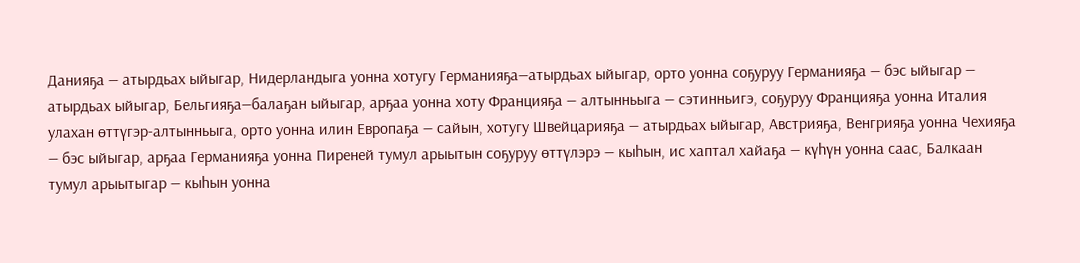Данияҕа — атырдьах ыйыгар, Нидерландыга уонна хотугу Германияҕа—атырдьах ыйыгар, орто уонна соҕуруу Германияҕа — бэс ыйыгар — атырдьах ыйыгар, Бельгияҕа—балаҕан ыйыгар, арҕаа уонна хоту Францияҕа — алтынньыга — сэтинньигэ, соҕуруу Францияҕа уонна Италия улахан өттүгэр-алтынньыга, орто уонна илин Европаҕа — сайын, хотугу Швейцарияҕа — атырдьах ыйыгар, Австрияҕа, Венгрияҕа уонна Чехияҕа — бэс ыйыгар, арҕаа Германияҕа уонна Пиреней тумул арыытын соҕуруу өттүлэрэ — кыһын, ис хаптал хайаҕа — күһүн уонна саас, Балкаан тумул арыытыгар — кыһын уонна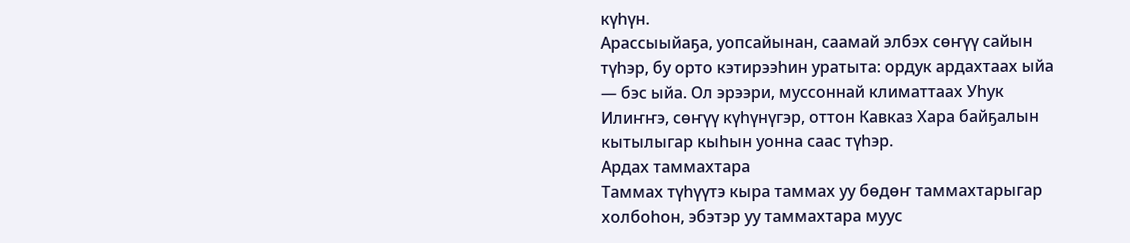күһүн.
Арассыыйаҕа, уопсайынан, саамай элбэх сөҥүү сайын түһэр, бу орто кэтирээһин уратыта: ордук ардахтаах ыйа — бэс ыйа. Ол эрээри, муссоннай климаттаах Уһук Илиҥҥэ, сөҥүү күһүнүгэр, оттон Кавказ Хара байҕалын кытылыгар кыһын уонна саас түһэр.
Ардах таммахтара
Таммах түһүүтэ кыра таммах уу бөдөҥ таммахтарыгар холбоһон, эбэтэр уу таммахтара муус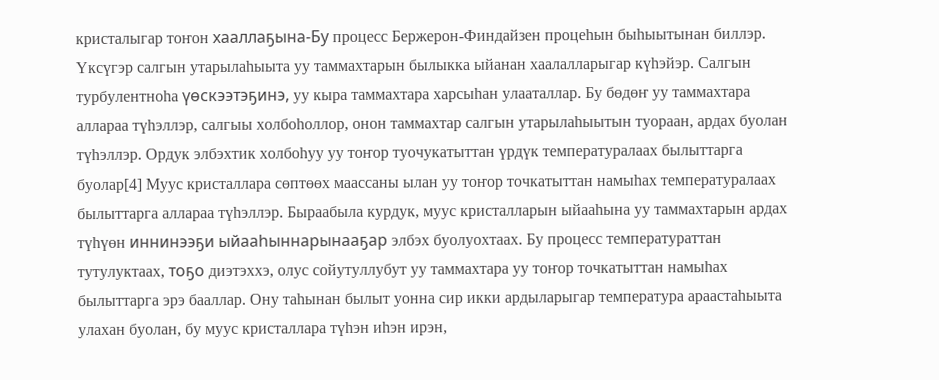кристалыгар тоҥон хааллаҕына-Бу процесс Бержерон-Финдайзен процеһын быһыытынан биллэр. Үксүгэр салгын утарылаһыыта уу таммахтарын былыкка ыйанан хаалалларыгар күһэйэр. Салгын турбулентноһа үөскээтэҕинэ, уу кыра таммахтара харсыһан улааталлар. Бу бөдөҥ уу таммахтара аллараа түһэллэр, салгыы холбоһоллор, онон таммахтар салгын утарылаһыытын туораан, ардах буолан түһэллэр. Ордук элбэхтик холбоһуу уу тоҥор туочукатыттан үрдүк температуралаах былыттарга буолар[4] Муус кристаллара сөптөөх маассаны ылан уу тоҥор точкатыттан намыһах температуралаах былыттарга аллараа түһэллэр. Быраабыла курдук, муус кристалларын ыйааһына уу таммахтарын ардах түһүөн иннинээҕи ыйааһыннарынааҕар элбэх буолуохтаах. Бу процесс температураттан тутулуктаах, тоҕо диэтэххэ, олус сойутуллубут уу таммахтара уу тоҥор точкатыттан намыһах былыттарга эрэ бааллар. Ону таһынан былыт уонна сир икки ардыларыгар температура араастаһыыта улахан буолан, бу муус кристаллара түһэн иһэн ирэн,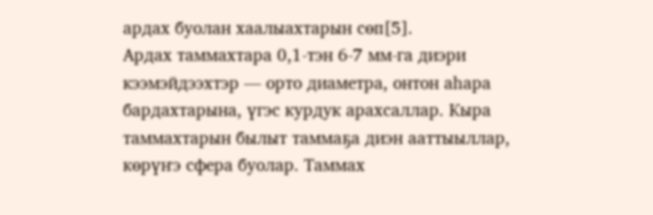ардах буолан хаалыахтарын сөп[5].
Ардах таммахтара 0,1-тэн 6-7 мм-га диэри кээмэйдээхтэр — орто диаметра, онтон аһара бардахтарына, үгэс курдук арахсаллар. Кыра таммахтарын былыт таммаҕа диэн ааттыыллар, көрүҥэ сфера буолар. Таммах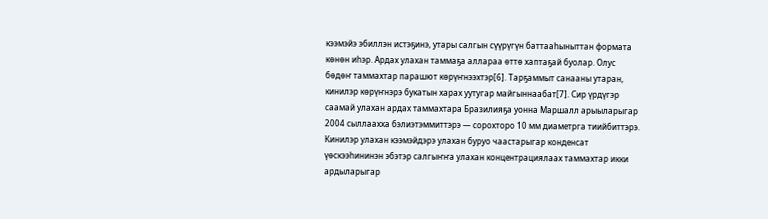кээмэйэ эбиллэн истэҕинэ, утары салгын сүүрүгүн баттааһыныттан формата көнөн иһэр. Ардах улахан таммаҕа аллараа өттө хаптаҕай буолар. Олус бөдөҥ таммахтар парашют көрүҥнээхтэр[6]. Тарҕаммыт санааны утаран, кинилэр көрүҥнэрэ букатын харах уутугар майгыннаабат[7]. Сир үрдүгэр саамай улахан ардах таммахтара Бразилияҕа уонна Маршалл арыыларыгар 2004 сыллаахха бэлиэтэммиттэрэ — сорохторо 10 мм диаметрга тиийбиттэрэ. Кинилэр улахан кээмэйдэрэ улахан буруо чаастарыгар конденсат үөскээһининэн эбэтэр салгыҥҥа улахан концентрациялаах таммахтар икки ардыларыгар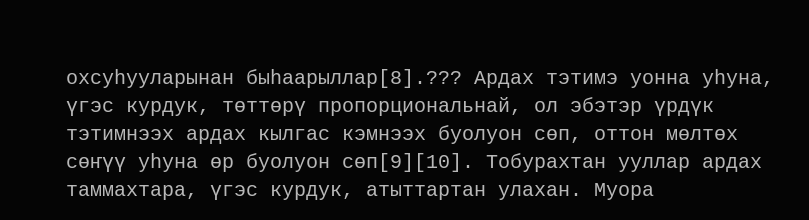охсуһууларынан быһаарыллар[8].??? Ардах тэтимэ уонна уһуна, үгэс курдук, төттөрү пропорциональнай, ол эбэтэр үрдүк тэтимнээх ардах кылгас кэмнээх буолуон сөп, оттон мөлтөх сөҥүү уһуна өр буолуон сөп[9][10]. Тобурахтан ууллар ардах таммахтара, үгэс курдук, атыттартан улахан. Муора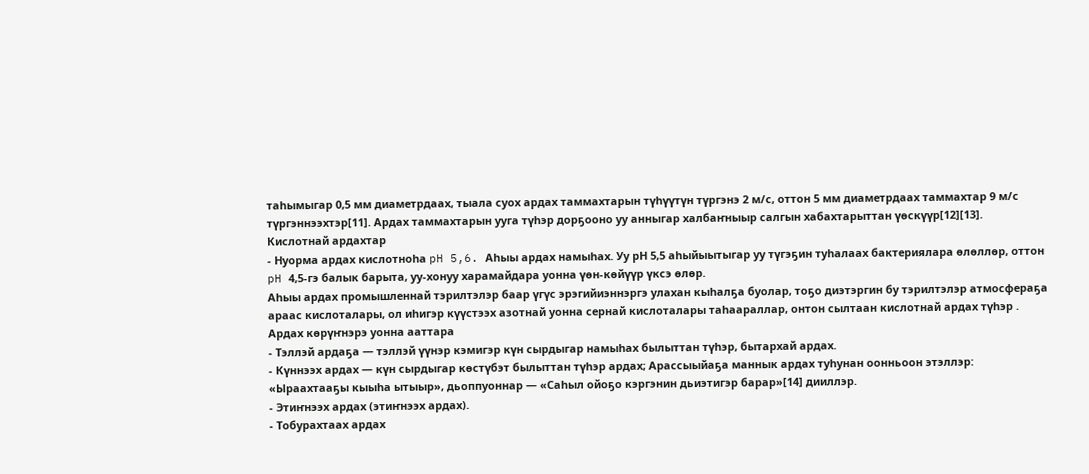таһымыгар 0,5 мм диаметрдаах, тыала суох ардах таммахтарын түһүүтүн түргэнэ 2 м/с, оттон 5 мм диаметрдаах таммахтар 9 м/с түргэннээхтэр[11]. Ардах таммахтарын ууга түһэр дорҕооно уу анныгар халбаҥныыр салгын хабахтарыттан үөскүүр[12][13].
Кислотнай ардахтар
- Нуорма ардах кислотноһа pH 5,6. Аһыы ардах намыһах. Уу рH 5,5 аһыйыытыгар уу түгэҕин туһалаах бактериялара өлөллөр, оттон pH 4,5-гэ балык барыта, уу-хонуу харамайдара уонна үөн-көйүүр үксэ өлөр.
Аһыы ардах промышленнай тэрилтэлэр баар үгүс эрэгийиэннэргэ улахан кыһалҕа буолар, тоҕо диэтэргин бу тэрилтэлэр атмосфераҕа араас кислоталары, ол иһигэр күүстээх азотнай уонна сернай кислоталары таһаараллар, онтон сылтаан кислотнай ардах түһэр .
Ардах көрүҥнэрэ уонна ааттара
- Тэллэй ардаҕа — тэллэй үүнэр кэмигэр күн сырдыгар намыһах былыттан түһэр, бытархай ардах.
- Күннээх ардах — күн сырдыгар көстүбэт былыттан түһэр ардах; Арассыыйаҕа маннык ардах туһунан оонньоон этэллэр: «Ыраахтааҕы кыыһа ытыыр», дьоппуоннар — «Саһыл ойоҕо кэргэнин дьиэтигэр барар»[14] дииллэр.
- Этиҥнээх ардах (этиҥнээх ардах).
- Тобурахтаах ардах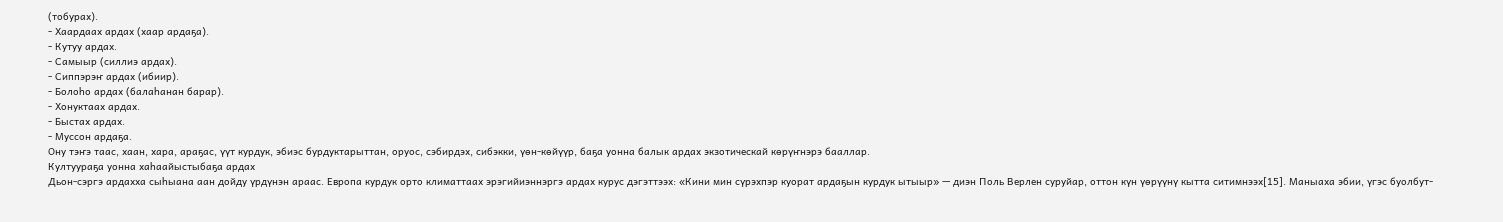(тобурах).
- Хаардаах ардах (хаар ардаҕа).
- Кутуу ардах.
- Самыыр (силлиэ ардах).
- Сиппэрэҥ ардах (ибиир).
- Болоһо ардах (балаһанан барар).
- Хонуктаах ардах.
- Быстах ардах.
- Муссон ардаҕа.
Ону тэҥэ таас, хаан, хара, араҕас, үүт курдук, эбиэс бурдуктарыттан, оруос, сэбирдэх, сибэкки, үөн-көйүүр, баҕа уонна балык ардах экзотическай көрүҥнэрэ бааллар.
Култуураҕа уонна хаһаайыстыбаҕа ардах
Дьон-сэргэ ардахха сыһыана аан дойду үрдүнэн араас. Европа курдук орто климаттаах эрэгийиэннэргэ ардах курус дэгэттээх: «Кини мин сүрэхпэр куорат ардаҕын курдук ытыыр» — диэн Поль Верлен суруйар, оттон күн үөрүүнү кытта ситимнээх[15]. Маныаха эбии, үгэс буолбут-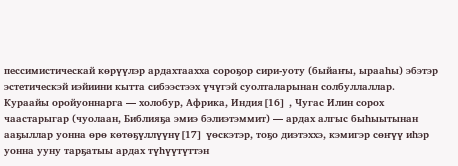пессимистическай көрүүлэр ардахтаахха сороҕор сири-уоту (быйаҥы, ырааһы) эбэтэр эстетическэй иэйиини кытта сибээстээх үчүгэй суолталарынан солбуллаллар.
Кураайы оройуоннарга — холобур, Африка, Индия[16] , Чугас Илин сорох чаастарыгар (чуолаан, Библияҕа эмиэ бэлиэтэммит) — ардах алгыс быһыытынан ааҕыллар уонна өрө көтөҕүллүүнү[17] үөскэтэр, тоҕо диэтэххэ, кэмигэр сөҥүү иһэр уонна ууну тарҕатыы ардах түһүүтүттэн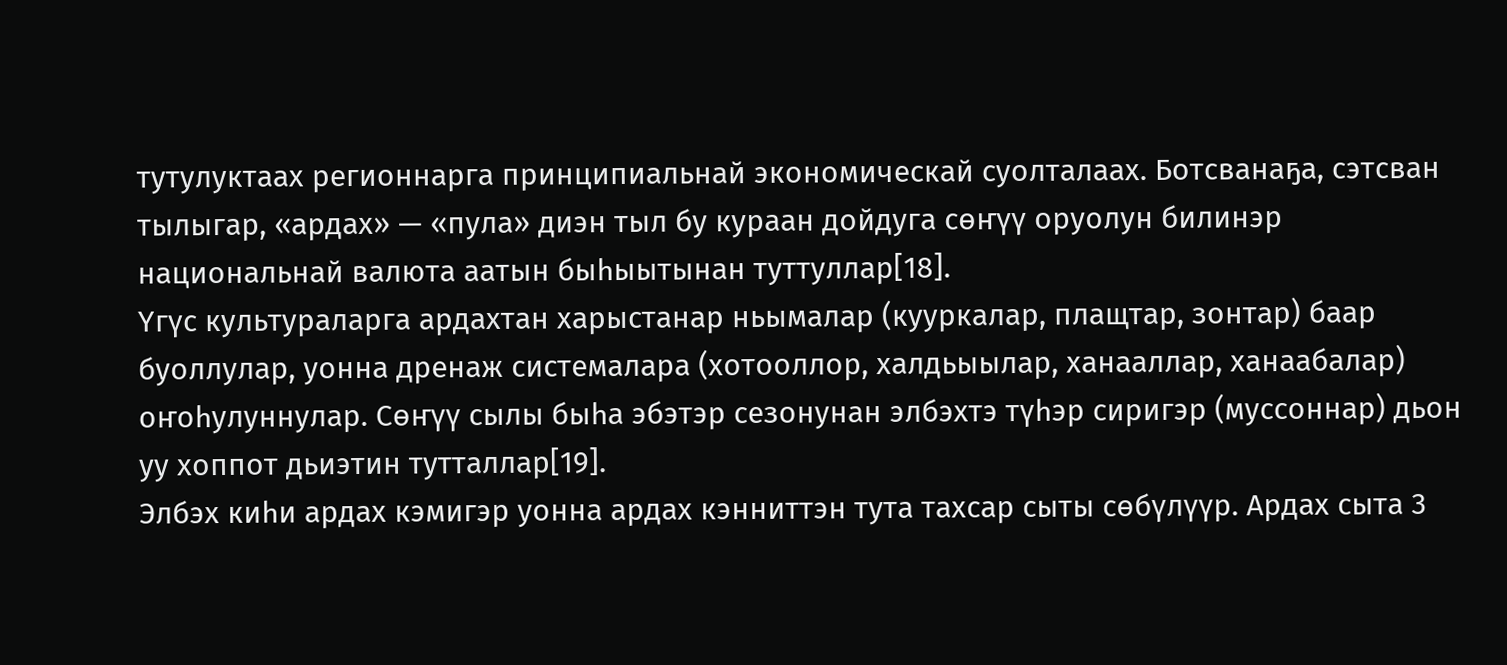тутулуктаах регионнарга принципиальнай экономическай суолталаах. Ботсванаҕа, сэтсван тылыгар, «ардах» — «пула» диэн тыл бу кураан дойдуга сөҥүү оруолун билинэр национальнай валюта аатын быһыытынан туттуллар[18].
Үгүс культураларга ардахтан харыстанар ньымалар (кууркалар, плащтар, зонтар) баар буоллулар, уонна дренаж системалара (хотооллор, халдьыылар, ханааллар, ханаабалар) оҥоһулуннулар. Сөҥүү сылы быһа эбэтэр сезонунан элбэхтэ түһэр сиригэр (муссоннар) дьон уу хоппот дьиэтин тутталлар[19].
Элбэх киһи ардах кэмигэр уонна ардах кэнниттэн тута тахсар сыты сөбүлүүр. Ардах сыта 3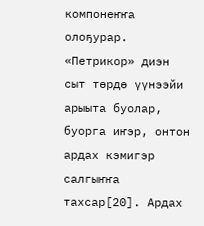компонеҥҥа олоҕурар. «Петрикор» диэн сыт төрдө үүнээйи арыыта буолар, буорга иҥэр, онтон ардах кэмигэр салгыҥҥа тахсар[20]. Ардах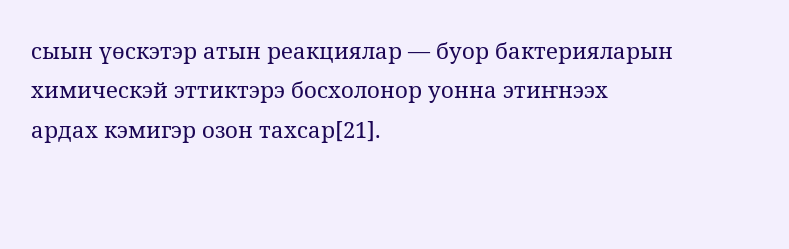сыын үөскэтэр атын реакциялар — буор бактерияларын химическэй эттиктэрэ босхолонор уонна этиҥнээх ардах кэмигэр озон тахсар[21].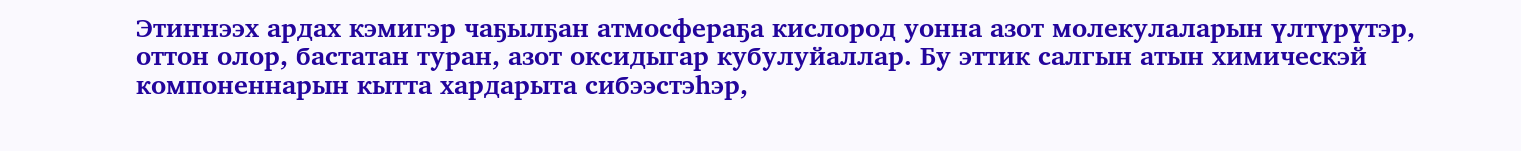Этиҥнээх ардах кэмигэр чаҕылҕан атмосфераҕа кислород уонна азот молекулаларын үлтүрүтэр, оттон олор, бастатан туран, азот оксидыгар кубулуйаллар. Бу эттик салгын атын химическэй компоненнарын кытта хардарыта сибээстэһэр,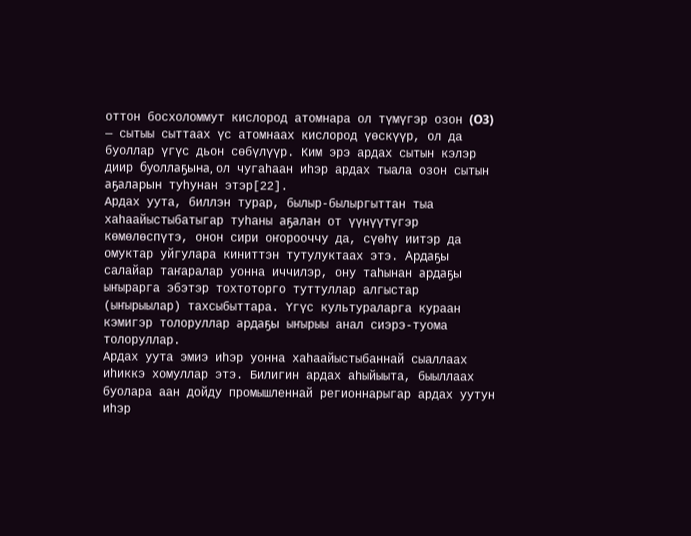оттон босхоломмут кислород атомнара ол түмүгэр озон (O3) — сытыы сыттаах үс атомнаах кислород үөскүүр, ол да буоллар үгүс дьон сөбүлүүр. Ким эрэ ардах сытын кэлэр диир буоллаҕына, ол чугаһаан иһэр ардах тыала озон сытын аҕаларын туһунан этэр[22].
Ардах уута, биллэн турар, былыр-былыргыттан тыа хаһаайыстыбатыгар туһаны аҕалан от үүнүүтүгэр көмөлөспүтэ, онон сири оҥорооччу да, сүөһү иитэр да омуктар уйгулара киниттэн тутулуктаах этэ. Ардаҕы салайар таҥаралар уонна иччилэр, ону таһынан ардаҕы ыҥырарга эбэтэр тохтоторго туттуллар алгыстар (ыҥырыылар) тахсыбыттара. Үгүс культураларга кураан кэмигэр толоруллар ардаҕы ыҥырыы анал сиэрэ-туома толоруллар.
Ардах уута эмиэ иһэр уонна хаһаайыстыбаннай сыаллаах иһиккэ хомуллар этэ. Билигин ардах аһыйыыта, быыллаах буолара аан дойду промышленнай регионнарыгар ардах уутун иһэр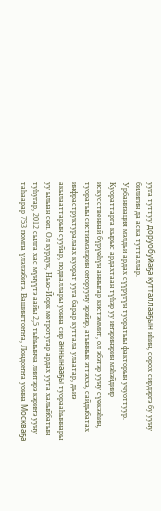ууга туттуу доруобуйаҕа кутталлааҕын иһин, сорох сирдэргэ бу ууну билигин да аска тутталлар.
Урбанизация мэлдьи ардах сүүрүгүн туоратыы факторын учуоттуур. Куораттарга кырыс ардахтаан түһэр уу иҥэринэрин мэһэйдиир искусственнай бүрүөһүн анныгар кистэммит, ол эбэтэр ууну сүөкээһин, туоратыы систиэмэлэрин оҥорууну эрэйэр, атыннык эттэххэ, сайдыбатах инфраструктуралаах куорат ууга барар куттала улаатар, дьиэ акылааттарын сууйар, подваллары уонна сир аннынааҕы туорааһыннары уу ылыан сөп. Ол курдук, Нью-Йорк метротугар ардах уута халыйбатын туһугар, 2012 сылга хас мүнүүтэ аайы 2,5 тыһыынча лиитэрэ кэриҥэ ууну таһаарар 753 помпа үлэлээбитэ. Вашингтоҥҥа, Лондоҥҥа уонна Москваҕа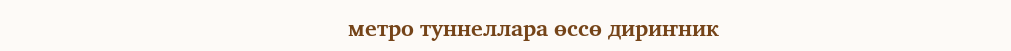метро туннеллара өссө дириҥник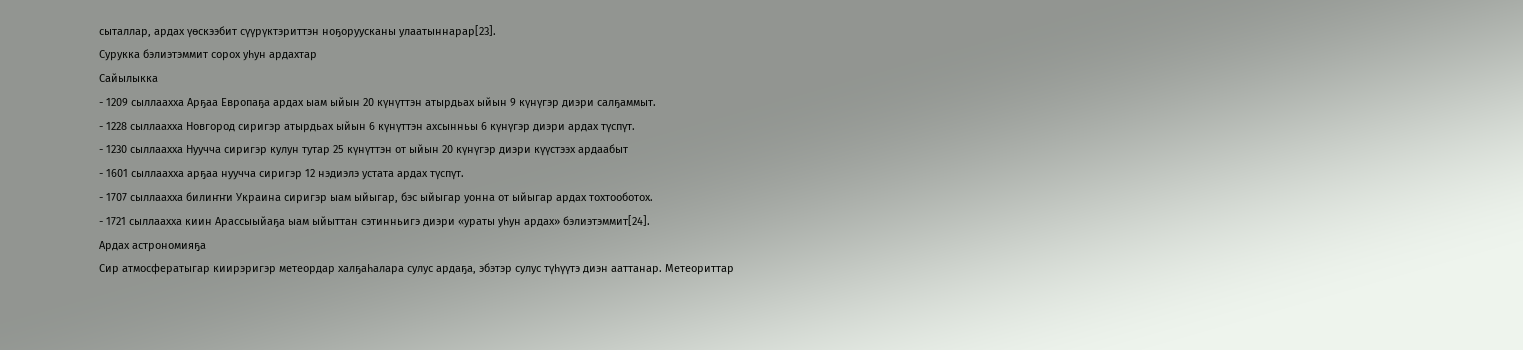сыталлар, ардах үөскээбит сүүрүктэриттэн ноҕоруусканы улаатыннарар[23].
Сурукка бэлиэтэммит сорох уһун ардахтар
Сайылыкка
- 1209 сыллаахха Арҕаа Европаҕа ардах ыам ыйын 20 күнүттэн атырдьах ыйын 9 күнүгэр диэри салҕаммыт.
- 1228 сыллаахха Новгород сиригэр атырдьах ыйын 6 күнүттэн ахсынньы 6 күнүгэр диэри ардах түспүт.
- 1230 сыллаахха Нуучча сиригэр кулун тутар 25 күнүттэн от ыйын 20 күнүгэр диэри күүстээх ардаабыт
- 1601 сыллаахха арҕаа нуучча сиригэр 12 нэдиэлэ устата ардах түспүт.
- 1707 сыллаахха билиҥҥи Украина сиригэр ыам ыйыгар, бэс ыйыгар уонна от ыйыгар ардах тохтооботох.
- 1721 сыллаахха киин Арассыыйаҕа ыам ыйыттан сэтинньигэ диэри «ураты уһун ардах» бэлиэтэммит[24].
Ардах астрономияҕа
Сир атмосфератыгар киирэригэр метеордар халҕаһалара сулус ардаҕа, эбэтэр сулус түһүүтэ диэн ааттанар. Метеориттар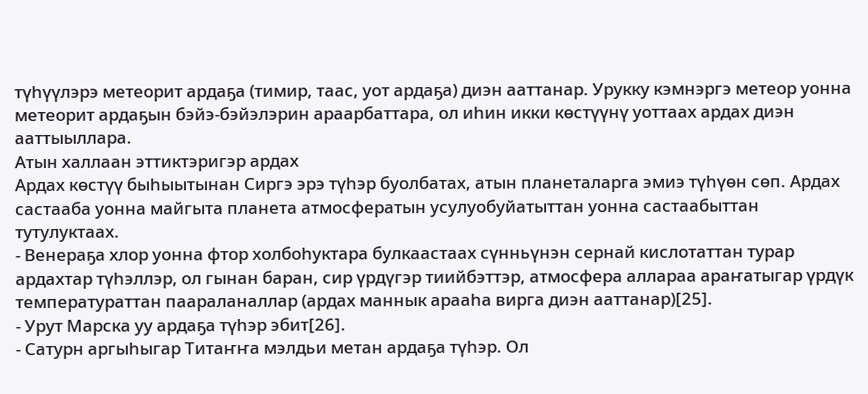түһүүлэрэ метеорит ардаҕа (тимир, таас, уот ардаҕа) диэн ааттанар. Урукку кэмнэргэ метеор уонна метеорит ардаҕын бэйэ-бэйэлэрин араарбаттара, ол иһин икки көстүүнү уоттаах ардах диэн ааттыыллара.
Атын халлаан эттиктэригэр ардах
Ардах көстүү быһыытынан Сиргэ эрэ түһэр буолбатах, атын планеталарга эмиэ түһүөн сөп. Ардах састааба уонна майгыта планета атмосфератын усулуобуйатыттан уонна састаабыттан тутулуктаах.
- Венераҕа хлор уонна фтор холбоһуктара булкаастаах сүнньүнэн сернай кислотаттан турар ардахтар түһэллэр, ол гынан баран, сир үрдүгэр тиийбэттэр, атмосфера аллараа араҥатыгар үрдүк температураттан паараланаллар (ардах маннык арааһа вирга диэн ааттанар)[25].
- Урут Марска уу ардаҕа түһэр эбит[26].
- Сатурн аргыһыгар Титаҥҥа мэлдьи метан ардаҕа түһэр. Ол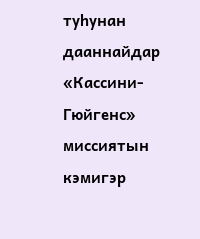туһунан дааннайдар «Кассини-Гюйгенс» миссиятын кэмигэр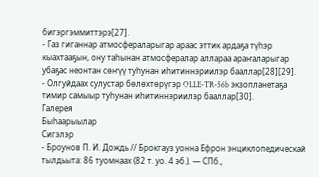бигэргэммиттэрэ[27].
- Газ гиганнар атмосфераларыгар араас эттик ардаҕа түһэр кыахтааҕын, ону таһынан атмосфералар аллараа араҥаларыгар убаҕас неонтан сөҥүү туһунан иһитиннэриилэр бааллар[28][29].
- Олгуйдаах сулустар бөлөхтөрүгэр OLLE-TR-56b экзопланетаҕа тимир самыыр туһунан иһитиннэриилэр бааллар[30].
Галерея
Быһаарыылар
Сигэлэр
- Броунов П. И. Дождь // Брокгауз уонна Ефрон энциклопедическай тылдьыта: 86 туомнаах (82 т. уо. 4 эб.). — СПб.,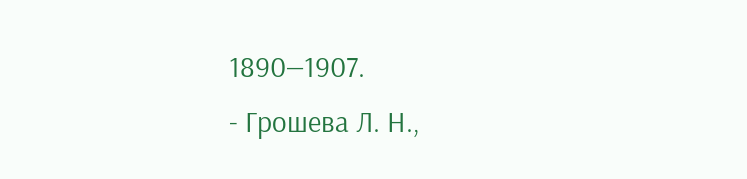1890—1907.
- Грошева Л. Н.,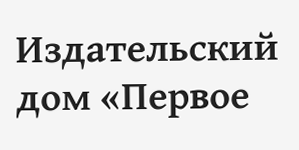Издательский дом «Первое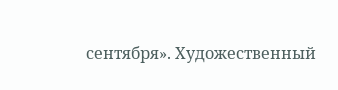сентября». Художественный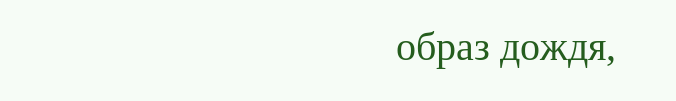образ дождя,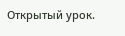Открытый урок.